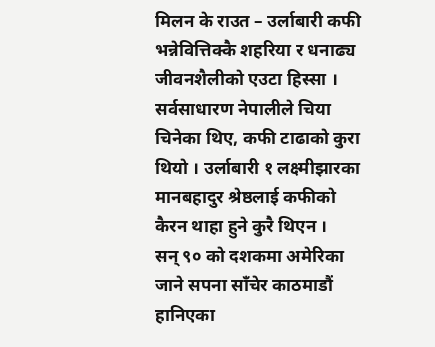मिलन के राउत – उर्लाबारी कफी भन्नेवित्तिक्कै शहरिया र धनाढ्य जीवनशैलीको एउटा हिस्सा । सर्वसाधारण नेपालीले चिया चिनेका थिए, कफी टाढाको कुरा थियो । उर्लाबारी १ लक्ष्मीझारका मानबहादुर श्रेष्ठलाई कफीको कैरन थाहा हुने कुरै थिएन ।
सन् ९० को दशकमा अमेरिका जाने सपना साँचेर काठमाडौं हानिएका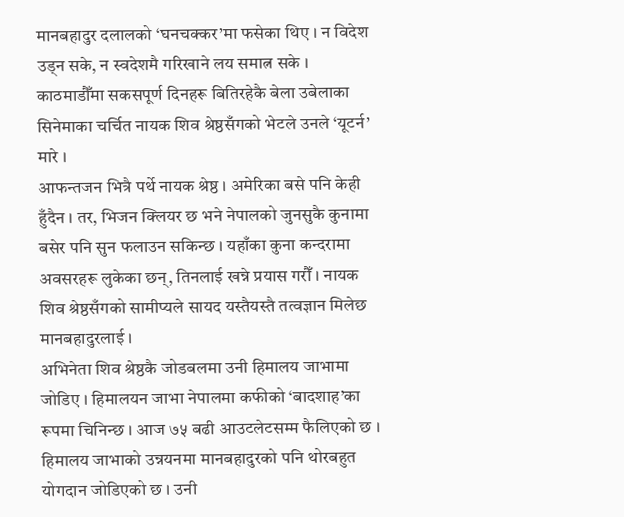मानबहादुर दलालको ‘घनचक्कर’मा फसेका थिए । न विदेश उड्न सके, न स्वदेशमै गरिखाने लय समात्न सके । काठमाडौँमा सकसपूर्ण दिनहरू बितिरहेकै बेला उबेलाका सिनेमाका चर्चित नायक शिव श्रेष्ठसँगको भेटले उनले ‘यूटर्न’ मारे ।
आफन्तजन भित्रै पर्थे नायक श्रेष्ठ । अमेरिका बसे पनि केही हुँदैन । तर, भिजन क्लियर छ भने नेपालको जुनसुकै कुनामा बसेर पनि सुन फलाउन सकिन्छ । यहाँका कुना कन्दरामा अवसरहरू लुकेका छन्, तिनलाई खन्ने प्रयास गरौँ । नायक शिव श्रेष्ठसँगको सामीप्यले सायद यस्तैयस्तै तत्वज्ञान मिलेछ मानबहादुरलाई ।
अभिनेता शिव श्रेष्ठकै जोडबलमा उनी हिमालय जाभामा जोडिए । हिमालयन जाभा नेपालमा कफीको ‘बादशाह’का रूपमा चिनिन्छ । आज ७५ बढी आउटलेटसम्म फैलिएको छ । हिमालय जाभाको उन्नयनमा मानबहादुरको पनि थोरबहुत योगदान जोडिएको छ । उनी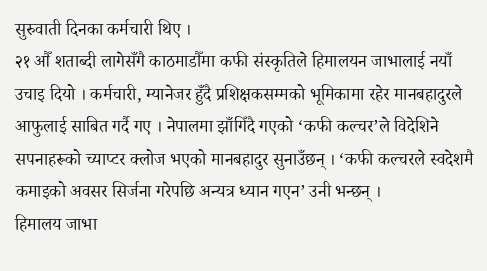सुरुवाती दिनका कर्मचारी थिए ।
२१ औँ शताब्दी लागेसँगै काठमाडौँमा कफी संस्कृतिले हिमालयन जाभालाई नयाँ उचाइ दियो । कर्मचारी, म्यानेजर हुँदै प्रशिक्षकसम्मको भूमिकामा रहेर मानबहादुरले आफुलाई साबित गर्दै गए । नेपालमा झाँगिँदै गएको ‘कफी कल्चर’ले विदेशिने सपनाहरूको च्याप्टर क्लोज भएको मानबहादुर सुनाउँछन् । ‘कफी कल्चरले स्वदेशमै कमाइको अवसर सिर्जना गरेपछि अन्यत्र ध्यान गएन’ उनी भन्छन् ।
हिमालय जाभा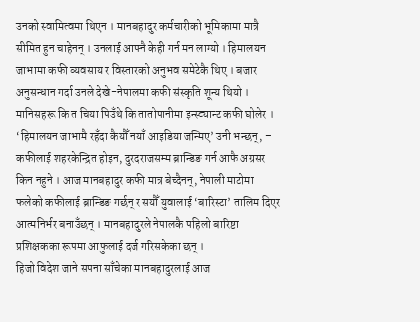उनको स्वामित्वमा थिएन । मानबहादुर कर्मचारीको भूमिकामा मात्रै सीमित हुन चाहेनन् । उनलाई आफ्नै केही गर्न मन लाग्यो । हिमालयन जाभामा कफी व्यवसाय र विस्तारको अनुभव समेटेकै थिए । बजार अनुसन्धान गर्दा उनले देखे-नेपालमा कफी संस्कृति शून्य थियो । मानिसहरू कि त चिया पिउँथे कि तातोपानीमा इन्स्ट्यान्ट कफी घोलेर ।
‘हिमालयन जाभामै रहँदा कैयौँ नयाँ आइडिया जन्मिए’ उनी भन्छन्, – कफीलाई शहरकेन्द्रित होइन, दुरदराजसम्म ब्रान्डिङ गर्न आफै अग्रसर किन नहुने । आज मानबहादुर कफी मात्र बेच्दैनन्, नेपाली माटोमा फलेको कफीलाई ब्रान्डिङ गर्छन् र सयौँ युवालाई ‘बारिस्टा’ तालिम दिएर आत्मनिर्भर बनाउँछन् । मानबहादुरले नेपालकै पहिलो बारिष्टा प्रशिक्षकका रूपमा आफुलाई दर्ज गरिसकेका छन् ।
हिजो विदेश जाने सपना साँचेका मानबहादुरलाई आज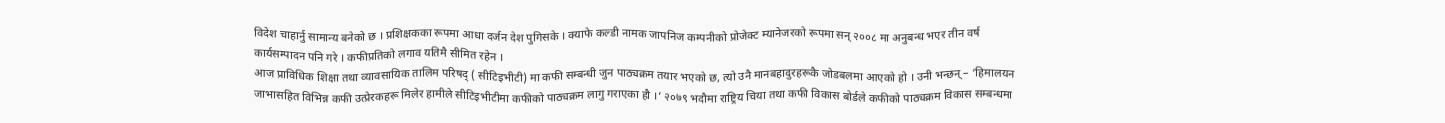विदेश चाहार्नु सामान्य बनेको छ । प्रशिक्षकका रूपमा आधा दर्जन देश पुगिसके । क्याफे कल्डी नामक जापनिज कम्पनीको प्रोजेक्ट म्यानेजरको रूपमा सन् २००८ मा अनुबन्ध भएर तीन वर्ष कार्यसम्पादन पनि गरे । कफीप्रतिको लगाव यतिमै सीमित रहेन ।
आज प्राविधिक शिक्षा तथा व्यावसायिक तालिम परिषद् ( सीटिइभीटी) मा कफी सम्बन्धी जुन पाठ्यक्रम तयार भएको छ, त्यो उनै मानबहादुरहरूकै जोडबलमा आएको हो । उनी भन्छन् – ‘हिमालयन जाभासहित विभिन्न कफी उत्प्रेरकहरू मिलेर हामीले सीटिइभीटीमा कफीको पाठ्यक्रम लागु गराएका हौ ।’ २०७९ भदौमा राष्ट्रिय चिया तथा कफी विकास बोर्डले कफीको पाठ्यक्रम विकास सम्बन्धमा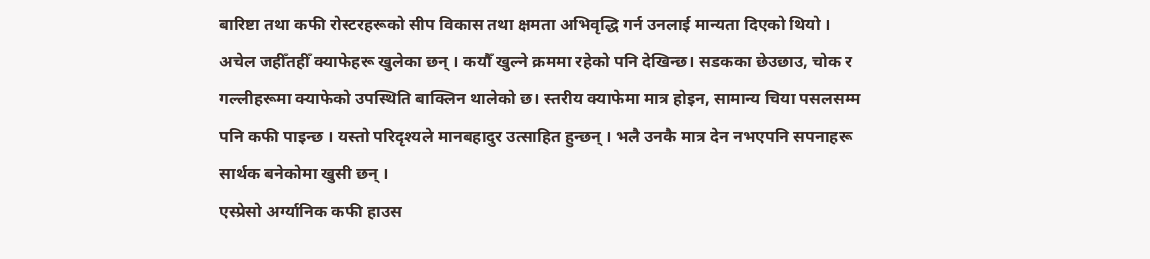बारिष्टा तथा कफी रोस्टरहरूको सीप विकास तथा क्षमता अभिवृद्धि गर्न उनलाई मान्यता दिएको थियो ।
अचेल जहीँतहीँ क्याफेहरू खुलेका छन् । कयौँ खुल्ने क्रममा रहेको पनि देखिन्छ। सडकका छेउछाउ, चोक र गल्लीहरूमा क्याफेको उपस्थिति बाक्लिन थालेको छ। स्तरीय क्याफेमा मात्र होइन, सामान्य चिया पसलसम्म पनि कफी पाइन्छ । यस्तो परिदृश्यले मानबहादुर उत्साहित हुन्छन् । भलै उनकै मात्र देन नभएपनि सपनाहरू सार्थक बनेकोमा खुसी छन् ।
एस्प्रेसो अर्ग्यानिक कफी हाउस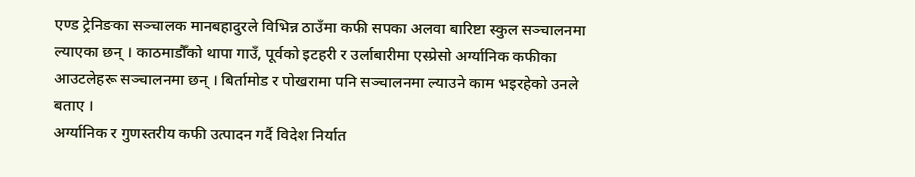एण्ड ट्रेनिङका सञ्चालक मानबहादुरले विभिन्न ठाउँमा कफी सपका अलवा बारिष्टा स्कुल सञ्चालनमा ल्याएका छन् । काठमाडौँको थापा गाउँ, पूर्वको इटहरी र उर्लाबारीमा एस्प्रेसो अर्ग्यानिक कफीका आउटलेहरू सञ्चालनमा छन् । बिर्तामोड र पोखरामा पनि सञ्चालनमा ल्याउने काम भइरहेको उनले बताए ।
अर्ग्यानिक र गुणस्तरीय कफी उत्पादन गर्दै विदेश निर्यात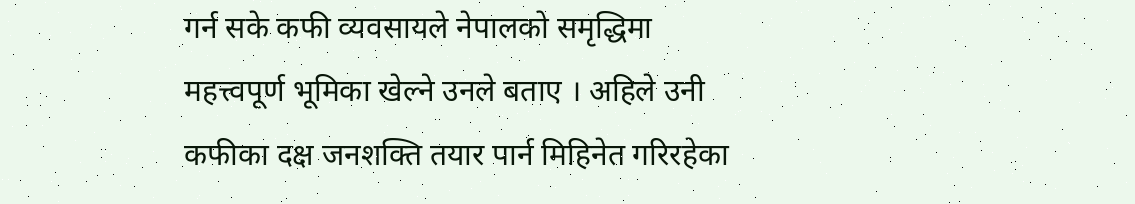गर्न सके कफी व्यवसायले नेपालको समृद्धिमा महत्त्वपूर्ण भूमिका खेल्ने उनले बताए । अहिले उनी कफीका दक्ष जनशक्ति तयार पार्न मिहिनेत गरिरहेका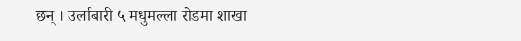छन् । उर्लाबारी ५ मधुमल्ला रोडमा शाखा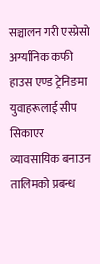सञ्चालन गरी एस्प्रेसो अर्ग्यानिक कफी हाउस एण्ड ट्रेनिङमा युवाहरूलाई सीप सिकाएर व्यावसायिक बनाउन तालिमको प्रबन्ध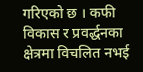गरिएको छ । कफी विकास र प्रवर्द्धनका क्षेत्रमा विचलित नभई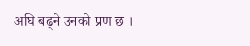अघि बढ्ने उनको प्रण छ ।